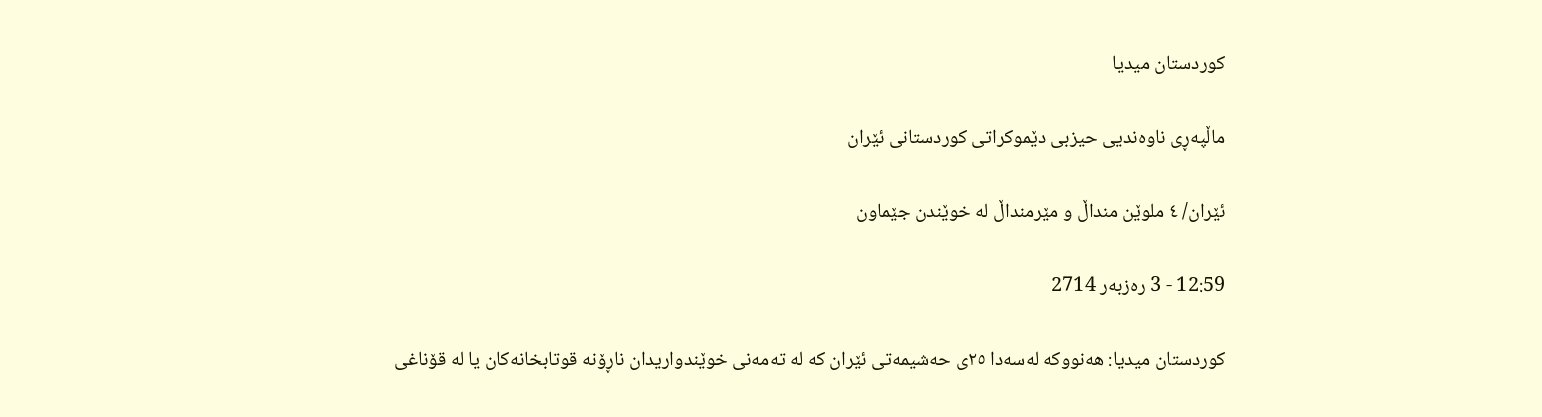کوردستان میدیا

ماڵپەڕی ناوەندیی حیزبی دێموکراتی کوردستانی ئێران

ئێران/ ٤ ملوێن منداڵ و مێرمنداڵ لە خوێندن جێماون

12:59 - 3 رەزبەر 2714

کوردستان میدیا: هەنووکە لەسەدا ٢٥ی حەشیمەتی ئێران کە لە تەمەنی خوێندواریدان ناڕۆنە قوتابخانەکان یا لە قۆناغی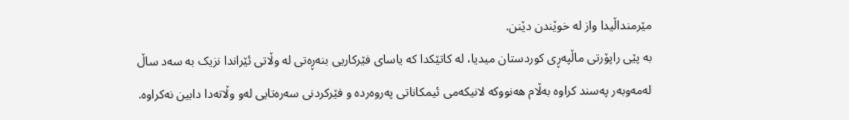مێرمنداڵیدا واز لە خوێندن دێنن.
بە پێی راپۆرتی ماڵپەڕی کوردستان میدیا، لە کاتێکدا کە یاسای فێرکاریی بنەڕەتی لە وڵاتی ئێراندا نزیک بە سەد ساڵ لەمەوبەر پەسند کراوە بەڵام هەنووکە لانیکەمی ئیمکاناتی پەروەردە و فێرکردنی سەرەتایی لەو وڵاتەدا دابین نەکراوە.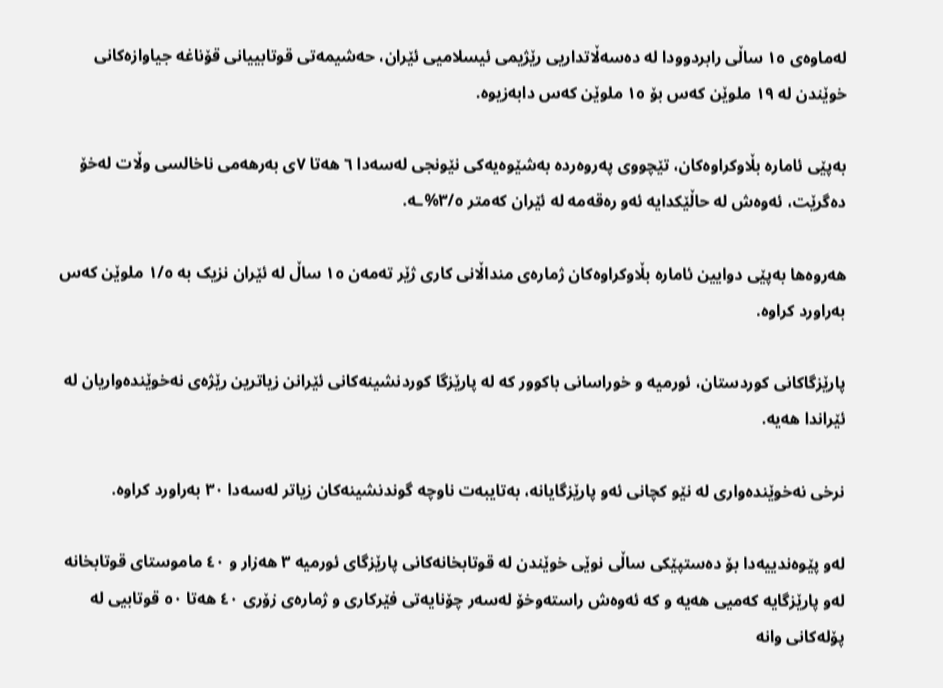لەماوەی ١٥ ساڵی رابردوودا لە دەسەڵاتداریی رێژیمی ئیسلامیی ئێران، حەشیمەتی قوتابییانی قۆناغە جیاوازەکانی خوێندن لە ١٩ ملوێن کەس بۆ ١٥ ملوێن کەس دابەزیوە.

بەپێی ئامارە بڵاوکراوەکان، تێچووی پەروەردە بەشێوەیەکی نێونجی لەسەدا ٦ هەتا ٧ی بەرهەمی ناخالسی وڵات لەخۆ دەگرێت، ئەوەش لە حاڵێكدایە ئەو رەقەمە لە ئێران کەمتر ٣/٥%ـە.

هەروەها بەپێی دوایین ئامارە بڵاوکراوەکان ژمارەی منداڵانی کاری ژێر تەمەن ١٥ ساڵ لە ئێران نزیک بە ١/٥ ملوێن کەس بەراورد کراوە.

پارێزگاکانی کوردستان، ئورمیە و خوراسانی باکوور کە لە پارێزگا کوردنشینەکانی ئێرانن زیاترین رێژەی نەخوێندەواریان لە ئێراندا هەیە.

نرخی نەخوێندەواری لە نێو کچانی ئەو پارێزگایانە، بەتایبەت ناوچە گوندنشینەکان زیاتر لەسەدا ٣٠ بەراورد کراوە.

لەو پێوەندییەدا بۆ دەستپێکی ساڵی نوێی خوێندن لە قوتابخانەکانی پارێزگای ئورمیە ٣ هەزار و ٤٠ ماموستای قوتابخانە لەو پارێزگایە کەمیی هەیە و کە ئەوەش راستەوخۆ لەسەر چۆنایەتی فێرکاری و ژمارەی زۆری ٤٠ هەتا ٥٠ قوتابیی لە پۆلەکانی وانە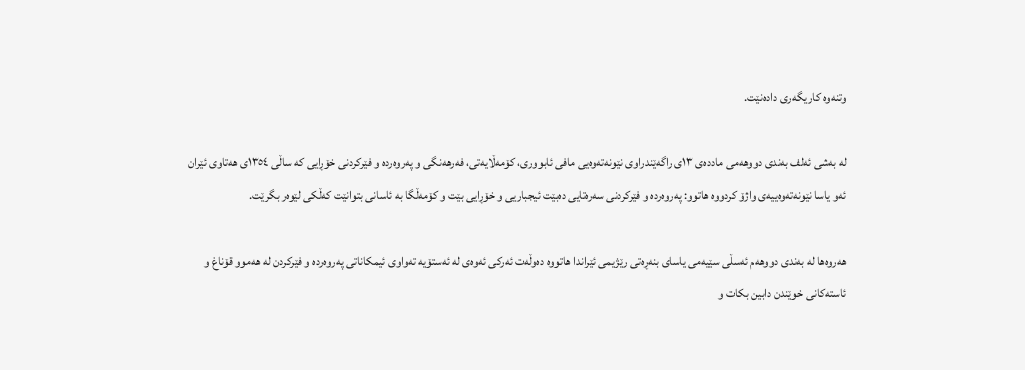وتنەوە کاریگەری دادەنێت.

لە بەشی ئەلف بەندی دووهەمی ماددەی ١٣ی راگەێندراوی نێونەتەوەیی مافی ئابووری، کۆمەڵایەتی، فەرهەنگی و پەروەردە و فێرکردنی خۆڕایی کە ساڵی ١٣٥٤ی هەتاوی ئێران ئەو یاسا نێونەتەوەییەی واژۆ کردووە هاتوو: پەروەردە و فێرکردنی سەرەتایی دەبێت ئیجباریی و خۆڕایی بێت و کۆمەڵگا بە ئاسانی بتوانێت کەڵکی لێوەر بگرێت.

هەروەها لە بەندی دووهەم ئەسڵی سێیەمی یاسای بنەڕەتی رێژیمی ئێراندا هاتووە دەوڵەت ئەرکی ئەوەی لە ئەستۆیە تەواوی ئیمکاناتی پەروەردە و فێرکردن لە هەموو قۆناغ و ئاستەکانی خوێندن دابین بکات و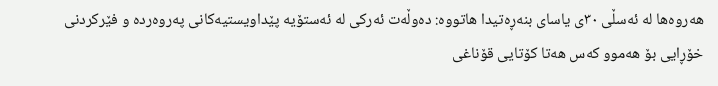هەروەها لە ئەسڵی ٣٠ی یاسای بنەڕەتیدا هاتووە: دەوڵەت ئەرکی لە ئەستۆیە پێداویستیەکانی پەروەردە و فێرکردنی خۆڕایی بۆ هەموو کەس هەتا کۆتایی قۆناغی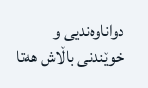دواناوەندیی و خوێندنی باڵاش هەتا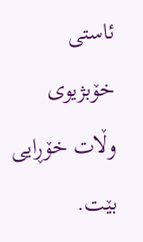ئاستی خۆبژیوی وڵات خۆڕایی بێت.